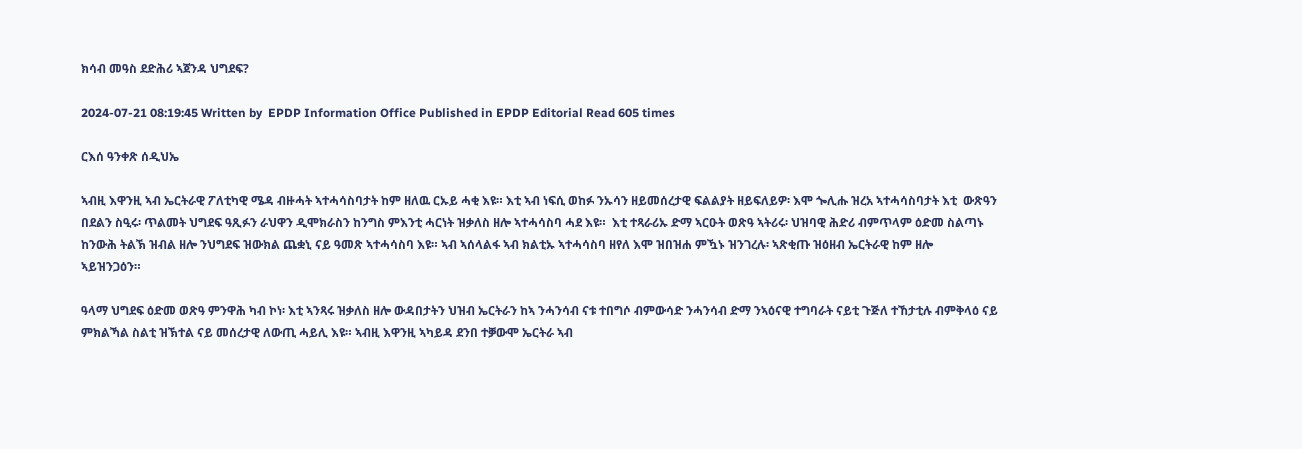ክሳብ መዓስ ደድሕሪ ኣጀንዳ ህግደፍ?

2024-07-21 08:19:45 Written by  EPDP Information Office Published in EPDP Editorial Read 605 times

ርእሰ ዓንቀጽ ሰዲህኤ

ኣብዚ እዋንዚ ኣብ ኤርትራዊ ፖለቲካዊ ሜዳ ብዙሓት ኣተሓሳስባታት ከም ዘለዉ ርኡይ ሓቂ እዩ። እቲ ኣብ ነፍሲ ወከፉ ንኡሳን ዘይመሰረታዊ ፍልልያት ዘይፍለይዎ፡ እሞ ጐሊሑ ዝረአ ኣተሓሳስባታት እቲ  ውጽዓን በደልን ስዒሩ፡ ጥልመት ህግደፍ ዓጺፉን ራህዋን ዲሞክራስን ከንግስ ምእንቲ ሓርነት ዝቃለስ ዘሎ ኣተሓሳስባ ሓደ እዩ።  እቲ ተጻራሪኡ ድማ ኣርዑት ወጽዓ ኣትሪሩ፡ ህዝባዊ ሕድሪ ብምጥላም ዕድመ ስልጣኑ ከንውሕ ትልኽ ዝብል ዘሎ ንህግደፍ ዝውክል ጨቋኒ ናይ ዓመጽ ኣተሓሳስባ እዩ። ኣብ ኣሰላልፋ ኣብ ክልቲኡ ኣተሓሳስባ ዘየለ እሞ ዝበዝሐ ምዃኑ ዝንገረሉ፡ ኣጽቂጡ ዝዕዘብ ኤርትራዊ ከም ዘሎ  ኣይዝንጋዕን።

ዓላማ ህግደፍ ዕድመ ወጽዓ ምንዋሕ ካብ ኮነ፡ እቲ ኣንጻሩ ዝቃለስ ዘሎ ውዳበታትን ህዝብ ኤርትራን ከኣ ንሓንሳብ ናቱ ተበግሶ ብምውሳድ ንሓንሳብ ድማ ንኣዕናዊ ተግባራት ናይቲ ጉጅለ ተኸታቲሉ ብምቅላዕ ናይ ምክልኻል ስልቲ ዝኽተል ናይ መሰረታዊ ለውጢ ሓይሊ እዩ። ኣብዚ እዋንዚ ኣካይዳ ደንበ ተቓውሞ ኤርትራ ኣብ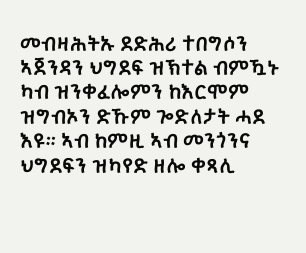መብዛሕትኡ ደድሕሪ ተበግሶን ኣጀንዳን ህግደፍ ዝኽተል ብምዃኑ ካብ ዝንቀፈሎምን ከእርሞም ዝግብኦን ድኹም ጐድለታት ሓደ እዩ። ኣብ ከምዚ ኣብ መንጎንና ህግደፍን ዝካየድ ዘሎ ቀጻሊ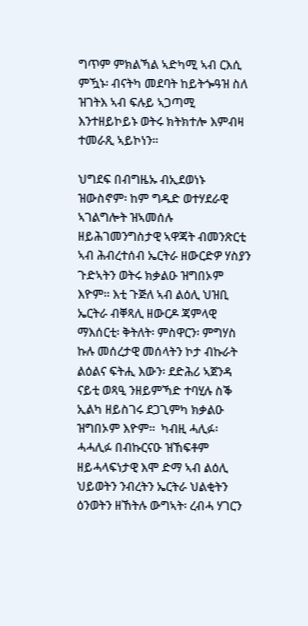ግጥም ምክልኻል ኣድካሚ ኣብ ርእሲ ምዃኑ፡ ብናትካ መደባት ከይትጐዓዝ ስለ ዝገትእ ኣብ ፍሉይ ኣጋጣሚ እንተዘይኮይኑ ወትሩ ክትክተሎ እምብዛ  ተመራጺ ኣይኮነን።

ህግደፍ በብግዜኡ ብኢደወነኑ ዝውስኖም፡ ከም ግዱድ ወተሃደራዊ ኣገልግሎት ዝኣመሰሉ ዘይሕገመንግስታዊ ኣዋጃት ብመንጽርቲ ኣብ ሕብረተሰብ ኤርትራ ዘውርድዎ ሃስያን ጉድኣትን ወትሩ ክቃልዑ ዝግበኦም እዮም። እቲ ጉጅለ ኣብ ልዕሊ ህዝቢ ኤርትራ ብቐጻሊ ዘውርዶ ጃምላዊ ማእሰርቲ፡ ቅትለት፡ ምስዋርን፡ ምግሃስ ኩሉ መሰረታዊ መሰላትን ኮታ ብኩራት ልዕልና ፍትሒ እውን፡ ደድሕሪ ኣጀንዳ ናይቲ ወጻዒ ንዘይምኻድ ተባሂሉ ስቕ ኢልካ ዘይስገሩ ደጋጊምካ ክቃልዑ ዝግበኦም እዮም።  ካብዚ ሓሊፉ፡ ሓሓሊፉ በብኩርናዑ ዝኸፍቶም ዘይሓላፍነታዊ እሞ ድማ ኣብ ልዕሊ ህይወትን ንብረትን ኤርትራ ህልቂትን ዕንወትን ዘኸትሉ ውግኣት፡ ረብሓ ሃገርን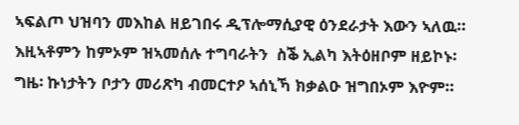ኣፍልጦ ህዝባን መእከል ዘይገበሩ ዲፕሎማሲያዊ ዕንደራታት እውን ኣለዉ።  እዚኣቶምን ከምኦም ዝኣመሰሉ ተግባራትን  ስቕ ኢልካ እትዕዘቦም ዘይኮኑ፡ ግዜ፡ ኩነታትን ቦታን መሪጽካ ብመርተዖ ኣሰኒኻ ክቃልዑ ዝግበኦም እዮም።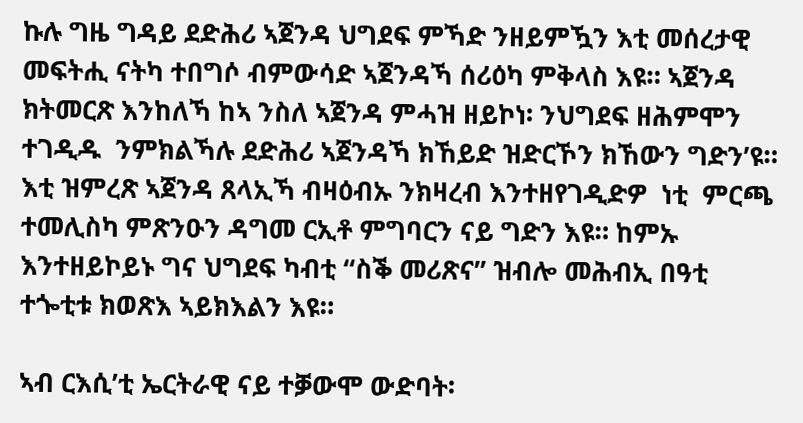ኩሉ ግዜ ግዳይ ደድሕሪ ኣጀንዳ ህግደፍ ምኻድ ንዘይምዃን እቲ መሰረታዊ መፍትሒ ናትካ ተበግሶ ብምውሳድ ኣጀንዳኻ ሰሪዕካ ምቅላስ እዩ። ኣጀንዳ ክትመርጽ እንከለኻ ከኣ ንስለ ኣጀንዳ ምሓዝ ዘይኮነ፡ ንህግደፍ ዘሕምሞን ተገዲዱ  ንምክልኻሉ ደድሕሪ ኣጀንዳኻ ክኸይድ ዝድርኾን ክኸውን ግድን’ዩ። እቲ ዝምረጽ ኣጀንዳ ጸላኢኻ ብዛዕብኡ ንክዛረብ እንተዘየገዲድዎ  ነቲ  ምርጫ ተመሊስካ ምጽንዑን ዳግመ ርኢቶ ምግባርን ናይ ግድን እዩ። ከምኡ እንተዘይኮይኑ ግና ህግደፍ ካብቲ “ስቕ መሪጽና” ዝብሎ መሕብኢ በዓቲ ተጐቲቱ ክወጽእ ኣይክእልን እዩ።

ኣብ ርእሲ’ቲ ኤርትራዊ ናይ ተቓውሞ ውድባት፡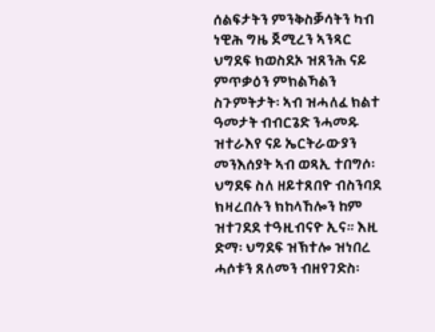ሰልፍታትን ምንቅስቓሳትን ካብ ነዊሕ ግዜ ጀሚረን ኣንጻር ህግደፍ ክወስደኦ ዝጸንሕ ናይ ምጥቃዕን ምክልኻልን ስጉምትታት፡ ኣብ ዝሓለፈ ክልተ ዓመታት ብብርጌድ ንሓመዱ ዝተራእየ ናይ ኤርትራውያን  መንእሰያት ኣብ ወጻኢ ተበግሶ፡ ህግደፍ ስለ ዘይተጸበዮ ብስንባደ ክዛረበሉን ክከላኸሎን ከም ዝተገደደ ተዓዚብናዮ ኢና። እዚ ድማ፡ ህግደፍ ዝኽተሎ ዝነበረ ሓሶቱን ጸለመን ብዘየገድስ፡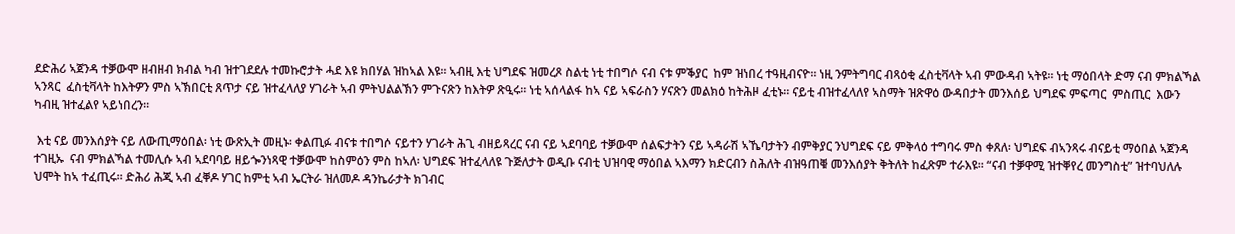ደድሕሪ ኣጀንዳ ተቓውሞ ዘብዘብ ክብል ካብ ዝተገደደሉ ተመኩሮታት ሓደ እዩ ክበሃል ዝከኣል እዩ። ኣብዚ እቲ ህግደፍ ዝመረጾ ስልቲ ነቲ ተበግሶ ናብ ናቱ ምቕያር  ከም ዝነበረ ተዓዚብናዮ። ነዚ ንምትግባር ብጻዕቂ ፈስቲቫላት ኣብ ምውዳብ ኣትዩ። ነቲ ማዕበላት ድማ ናብ ምክልኻል ኣንጻር  ፈስቲቫላት ከእትዎን ምስ ኣኽበርቲ ጸጥታ ናይ ዝተፈላለያ ሃገራት ኣብ ምትህልልኽን ምጉናጽን ከእትዎ ጽዒሩ። ነቲ ኣሰላልፋ ከኣ ናይ ኣፍራስን ሃናጽን መልክዕ ከትሕዞ ፈቲኑ። ናይቲ ብዝተፈላለየ ኣስማት ዝጽዋዕ ውዳበታት መንእሰይ ህግደፍ ምፍጣር  ምስጢር  እውን ካብዚ ዝተፈልየ ኣይነበረን።

 እቲ ናይ መንእሰያት ናይ ለውጢማዕበል፡ ነቲ ውጽኢት መዚኑ፡ ቀልጢፉ ብናቱ ተበግሶ ናይተን ሃገራት ሕጊ ብዘይጻረር ናብ ናይ ኣደባባይ ተቓውሞ ሰልፍታትን ናይ ኣዳራሽ ኣኼባታትን ብምቅያር ንህግደፍ ናይ ምቅላዕ ተግባሩ ምስ ቀጸለ፡ ህግደፍ ብኣንጻሩ ብናይቲ ማዕበል ኣጀንዳ ተገዚኡ  ናብ ምክልኻል ተመሊሱ ኣብ ኣደባባይ ዘይጐንነጻዊ ተቓውሞ ከስምዕን ምስ ከኣለ፡ ህግደፍ ዝተፈላለዩ ጉጅለታት ወዲቡ ናብቲ ህዝባዊ ማዕበል ኣእማን ክድርብን ስሕለት ብዝዓጠቑ መንእሰያት ቅትለት ከፈጽም ተራእዩ። “ናብ ተቓዋሚ ዝተቐየረ መንግስቲ” ዝተባህለሉ ህሞት ከኣ ተፈጢሩ። ድሕሪ ሕጂ ኣብ ፈቐዶ ሃገር ከምቲ ኣብ ኤርትራ ዝለመዶ ዳንኬራታት ክገብር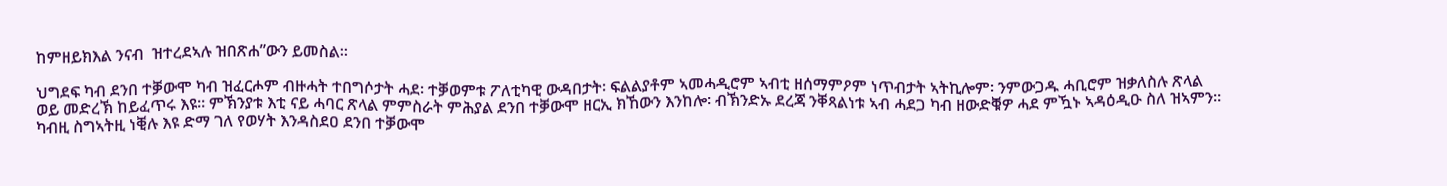ከምዘይክእል ንናብ  ዝተረደኣሉ ዝበጽሐ”ውን ይመስል።

ህግደፍ ካብ ደንበ ተቓውሞ ካብ ዝፈርሖም ብዙሓት ተበግሶታት ሓደ፡ ተቓወምቱ ፖለቲካዊ ውዳበታት፡ ፍልልያቶም ኣመሓዲሮም ኣብቲ ዘሰማምዖም ነጥብታት ኣትኪሎም፡ ንምውጋዱ ሓቢሮም ዝቃለስሉ ጽላል ወይ መድረኽ ከይፈጥሩ እዩ። ምኽንያቱ እቲ ናይ ሓባር ጽላል ምምስራት ምሕያል ደንበ ተቓውሞ ዘርኢ ክኸውን እንከሎ፡ ብኽንድኡ ደረጃ ንቐጻልነቱ ኣብ ሓደጋ ካብ ዘውድቑዎ ሓደ ምዃኑ ኣዳዕዲዑ ስለ ዝኣምን። ካብዚ ስግኣትዚ ነቒሉ እዩ ድማ ገለ የወሃት እንዳስደዐ ደንበ ተቓውሞ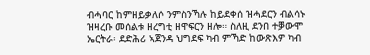ብሓባር ከምዘይቃለሶ ንምስንኻሉ ከይደቀሰ ዝሓደርን ብልሳኑ ዝዛረቡ መሰልቱ ዘረግቲ ዘዋፍርን ዘሎ። ስለዚ ደንበ ተቓውሞ ኤርትራ፡ ደድሕሪ ኣጀንዳ ህግደፍ ካብ ምኻድ ከውጽእዎ ካብ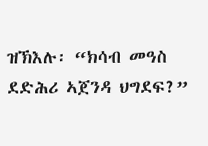ዝኽእሉ፡ “ክሳብ መዓስ ደድሕሪ ኣጀንዳ ህግደፍ?”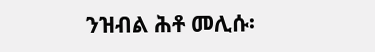ንዝብል ሕቶ መሊሱ፡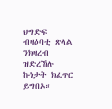ህግድፍ ብዛዕባቲ ጽላል ንክዛረብ  ዝድረኸሉ ኩነታት ክፈጥር ይግበኦ።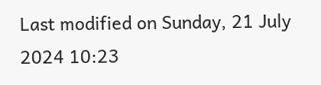Last modified on Sunday, 21 July 2024 10:23